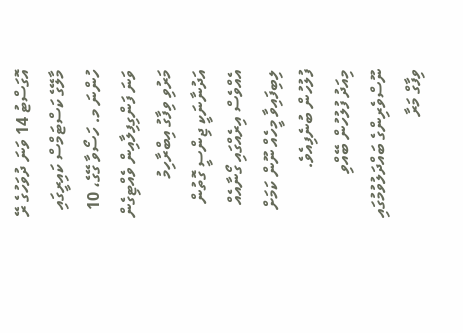އޮގަސްޓު 14 ވަނަ ދުވަހުގެ ރޭ މާލޭގެ ކަސްޓަމްސް ކައިރީގައި ހުންނަ މ. ހަސޯވާ ގޭގެ، 10 ވަނަ ފަންގިފިލާއިން ވެއްޓިގެން މަރުވި ވިފާގު އިބްރާހިމު އަދުނާނަކީ ޖިންސީ ގޮތުން އެއްވެސް އިރެއްގައި ގޯނާއެއް ލިބިފައިވާ މީހެއް ނޫން ކަމަށް ފުލުހުން ބުނެފިއެވެ.
މިއަދު ފުލުހުން ބޭއްވި ނޫސްވެރިންގެ ބައްދަލުވުމުގައި ވިފާގް މަރާ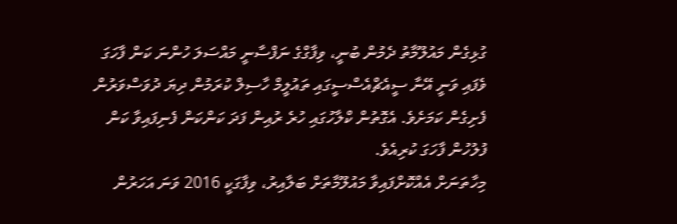ގުޅިގެން މައުލޫމާތު ދެމުން ބުނީ، ވިފާގްގެ ނަފްސާނީ މައްސަލަ ހުންނަ ކަން ފާހަގަ ވެފައި ވަނީ އޭނާ ސީއެޗްއެސްސީގައި ތައުލީމް ހާސިލް ކުރަމުން ދިޔަ ދުވަސްވަރުން ފެށިގެން ކަމަށެވެ. އެގޮތުން ކްލާހުގައި ހުރެ ރުއިން ފަދަ ކަންކަން ފެނިފައިވާ ކަން ފުލުހުން ފާހަގަ ކުރިއެވެ.
މިހާތަނަށް އެއްކޮށްފައިވާ މައުލޫމާތަށް ބަލާއިރު، ވިފާގަކީ 2016 ވަނަ އަހަރުން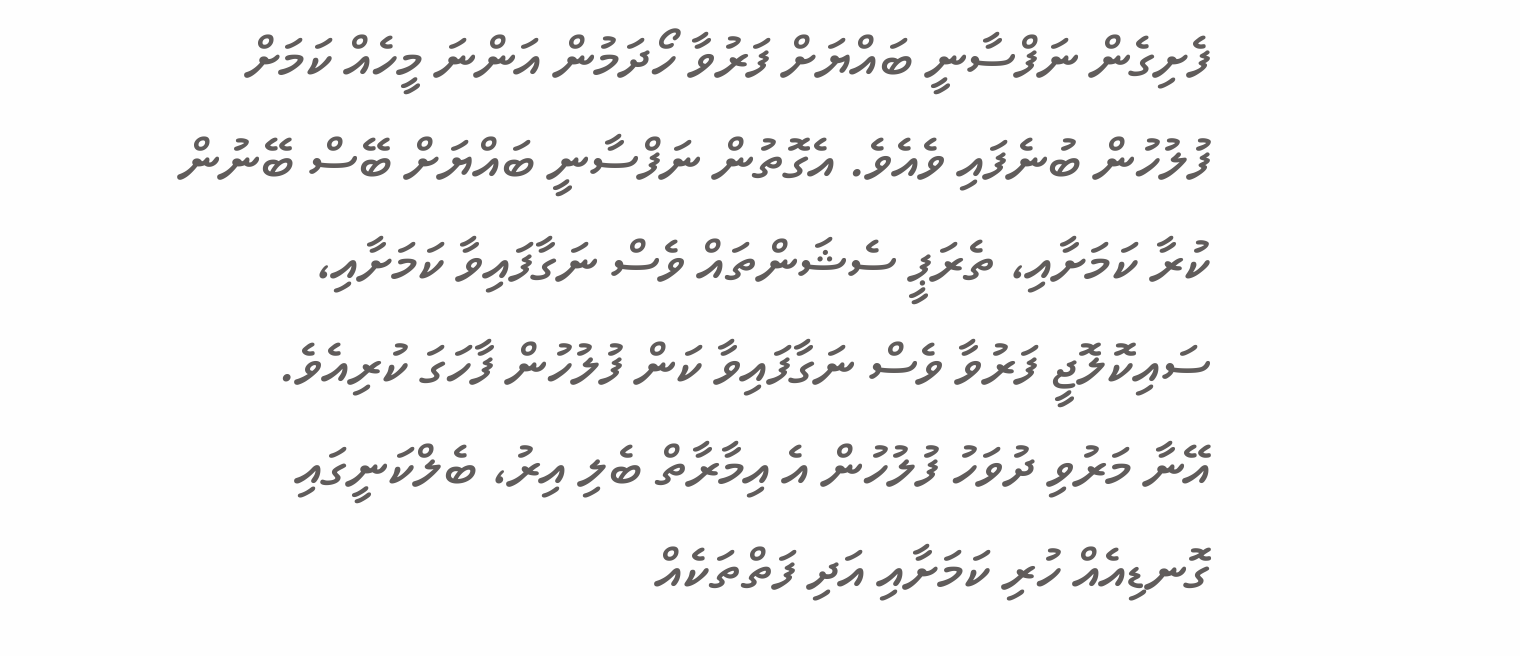ފެށިގެން ނަފްސާނީ ބައްޔަށް ފަރުވާ ހޯދަމުން އަންނަ މީހެއް ކަމަށް ފުލުހުން ބުނެފައި ވެއެވެ. އެގޮތުން ނަފްސާނީ ބައްޔަށް ބޭސް ބޭނުން ކުރާ ކަމަށާއި، ތެރަޕީ ސެޝަންތައް ވެސް ނަގާފައިވާ ކަމަށާއި، ސައިކޮލޮޖީ ފަރުވާ ވެސް ނަގާފައިވާ ކަން ފުލުހުން ފާހަގަ ކުރިއެވެ.
އޭނާ މަރުވި ދުވަހު ފުލުހުން އެ އިމާރާތް ބެލި އިރު، ބެލްކަނީގައި ގޮނޑިއެއް ހުރި ކަމަށާއި އަދި ފަތްތަކެއް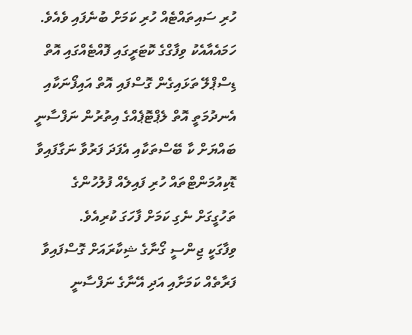ހުރި ސައިތައްޓެއް ހުރި ކަމަށް ބުނެފައި ވެއެވެ. ހަމައެއާއެކު ވިފާގްގެ ކޮޓަރީގައި ފޮއްޓެއްގައި އޮތް ޑިސްޕްލޭ ތަޅައިގެން ގޮސްފައި އޮތް އައިފޯނަކާއި އެނދުމަތީ އޮތް ލެޕްޓޮޕެއްގެ އިތުރުން ނަފްސާނީ ބައްޔަށް ކާ ބޭސްތަކާއި އެފަދަ ފަރުވާ ނަގާފައިވާ ޑޮކިއުމަންޓްތައް ހުރި ފައިލެއް ފުލުހުންގެ ތަހުގީގަށް ނެގި ކަމަށް ފާހަގަ ކުރިއެވެ.
ވިފާގަކީ ޖިންސީ ގޯނާގެ ޝިކާރައަށް ގޮސްފައިވާ ފަރާތެއް ކަމަށާއި އަދި އޭނާގެ ނަފްސާނީ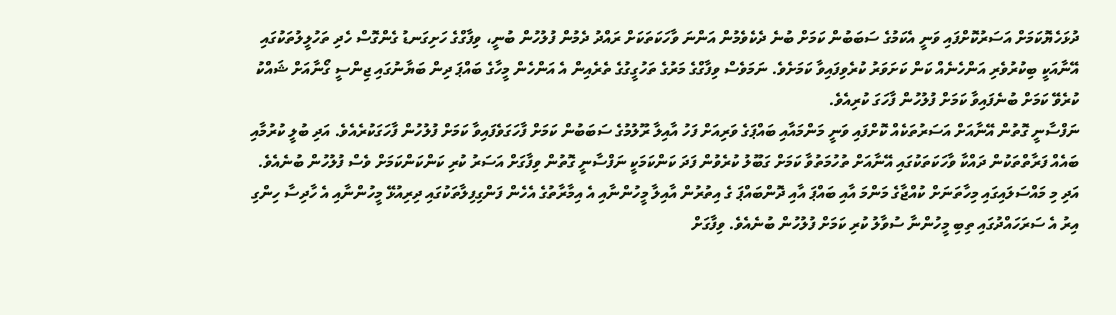ދުޅަހެޔޮކަމަށް އަސަރުކޮށްފައި ވަނީ އެކަމުގެ ސަބަބުން ކަމަށް ބުނެ ދެކެވެމުން އަންނަ ވާހަކަތަކަށް ރައްދު ދެމުން ފުލުހުން ބުނީ، ވިފާގްގެ ހަށިގަނޑު ގެންގޮސް ހެދި ތަހުލީލުތަކުގައި އޭނާއަކީ ބިކުރުވެރި އަންހެނެއް ކަން ކަށަވަރު ކުރެވިފައިވާ ކަމަށެވެ. ނަމަވެސް ވިފާގްގެ މަރުގެ ތަހުގީގުގެ ތެރެއިން އެ އަންހެން މީހާގެ ބައްޕަ ދިން ބަޔާނުގައި ޖިންސީ ގޯނާއަށް ޝައްކު ކުރެވޭ ކަމަށް ބުނެފައިވާ ކަމަށް ފުލުހުން ފާހަގަ ކުރިއެވެ.
ނަފްސާނީ ގޮތުން އޭނާއަށް އަސަރުތަކެއް ކޮށްފައި ވަނީ މަންމައާއި ބައްޕަގެ ވަރިއަށް ފަހު އާއިލާ ރޫލުމުގެ ސަބަބުން ކަމަށް ފާހަގަވެފައިވާ ކަމަށް ފުލުހުން ފާހަގަކުރެއެވެ. އަދި ބުލީ ކުރުމާއި ބައެއް ފަރާތްތަކުން ދައްކާ ވާހަކަތަކުގައި އޭނާއަށް ތުހުމަތުވާ ކަމަށް ގަބޫލު ކުރެވުން ފަދަ ކަންކަމަކީ ނަފްސާނީ ގޮތުން ވިފާގަށް އަސަރު ކުރި ކަންކަންކަމަށް ވެސް ފުލުހުން ބުނެއެވެ.
އަދި މި މައްސަލައިގައި މިހާތަނަށް ކުއްޖާގެ މަންމަ އާއި ބައްޕަ އާއި ދޮންބައްޕަ ގެ އިތުރުން އާއިލާ މީހުންނާއި އެ އިމާރާތުގެ އެހެން ފަންގިފިލާތަކުގައި ދިރިއުޅޭ މީހުންނާއި އެ ހާދިސާ ހިންގި އިރު އެ ސަރަހައްދުގައި ތިބި މީހުންނާ ސުވާލު ކުރި ކަމަށް ފުލުހުން ބުނެއެވެ. ވިފާގަށް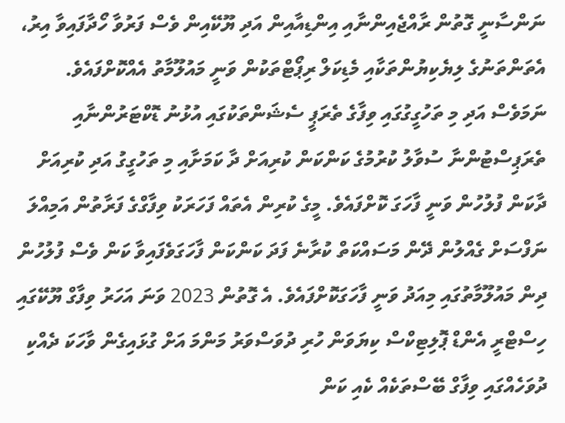ނަންސާނީ ގޮތުން ރާއްޖެއިންނާއި އިންޑިއާއިން އަދި ޔޫކޭއިން ވެސް ފަރުވާ ހޯދާފައިވާ އިރު، އެތަންތަނުގެ ލިޔެކިޔުންތަކާއި މެޑިކަލް ރިޕޯޓްތަކުން ވަނީ މައުލޫމާތު އެއްކޮށްފައެވެ.
ނަމަވެސް އަދި މި ތަހުގީގުގައި ވިފާގެ ތެރަޕީ ސެޝަންތަކުގައި އުޅުނު ޑޮކްޓަރުންނާއި ތެރަޕިސްޓުންނާ ސުވާލު ކުރުމުގެ ކަންކަން ކުރިއަށް ދާ ކަމަށާއި މި ތަހުގީގު އަދި ކުރިއަށް ދާކަން ފުލުހުން ވަނީ ފާހަގަ ކޮށްފައެވެ. މީގެ ކުރިން އެތައް ފަހަރަކު ވިފާގްގެ ފަރާތުން އަމިއްލަ ނަފްސަށް ގެއްލުން ދޭން މަސައްކަތް ކުރާނެ ފަދަ ކަންކަން ފާހަގަވެފައިވާ ކަން ވެސް ފުލުހުން ދިން މައުލޫމާތުގައި މިއަދު ވަނީ ފާހަގަކޮށްފައެވެ. އެ ގޮތުން 2023 ވަނަ އަހަރު ވިފާގް ޔޫކޭގައި ހިސްޓްރީ އެންޑް ޕޮލިޓިކްސް ކިޔަވަން ހުރި ދުވަސްވަރު މަންމަ އަށް ގުޅައިގެން ވާހަކަ ދެއްކި ދުވަހެއްގައި ވިފާގް ބޭސްތަކެއް ކެއި ކަން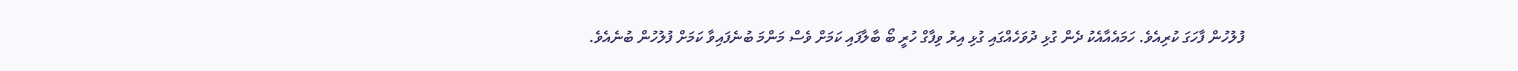ފުލުހުން ފާހަގަ ކުރިއެވެ. ހަމައެއާއެކު ދެން ގުޅި ދުވަހެއްގައި ގުޅި އިރު ވިފާގް ހުރީ ބޯ ބާލާފައި ކަމަށް ވެސް މަންމަ ބުނެފައިވާ ކަމަށް ފުލުހުން ބުނެއެވެ.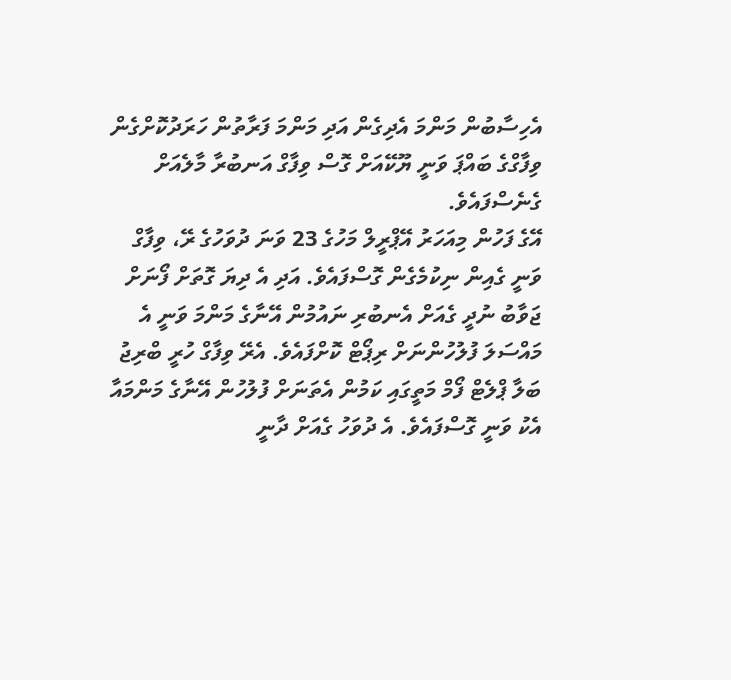އެހިސާބުން މަންމަ އެދިގެން އަދި މަންމަ ފަރާތުން ހަރަދުކޮށްގެން ވިފާގްގެ ބައްޕަ ވަނީ ޔޫކޭއަށް ގޮސް ވިފާގް އަނބުރާ މާލެއަށް ގެނެސްފައެވެ.
އޭގެ ފަހުން މިއަހަރު އޭޕްރީލް މަހުގެ 23 ވަނަ ދުވަހުގެ ރޭ، ވިފާގް ވަނީ ގެއިން ނިކުމެގެން ގޮސްފައެވެ. އަދި އެ ދިޔަ ގޮތަށް ފޯނަށް ޖަވާބު ނުދީ ގެއަށް އެނބުރި ނައުމުން އޭނާގެ މަންމަ ވަނީ އެ މައްސަލަ ފުލުހުންނަށް ރިޕޯޓް ކޮށްފައެވެ. އެރޭ ވިފާގް ހުރީ ބްރިޖު ބަލާ ޕްލެޓް ފޯމް މަތީގައި ކަމުން އެތަނަށް ފުލުހުން އޭނާގެ މަންމައާ އެކު ވަނީ ގޮސްފައެވެ. އެ ދުވަހު ގެއަށް ދާނީ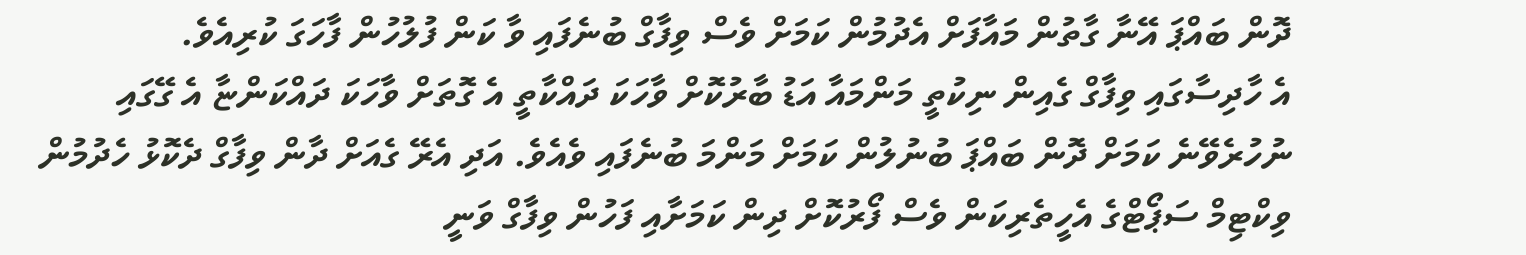ދޮން ބައްޕަ އޭނާ ގާތުން މައާފަށް އެދުމުން ކަމަށް ވެސް ވިފާގް ބުނެފައި ވާ ކަން ފުލުހުން ފާހަގަ ކުރިއެވެ.
އެ ހާދިސާގައި ވިފާގް ގެއިން ނިކުތީ މަންމައާ އަޑު ބާރުކޮށް ވާހަކަ ދައްކާތީ އެ ގޮތަށް ވާހަކަ ދައްކަންޏާ އެ ގޭގައި ނުހުރެވޭނެ ކަމަށް ދޮން ބައްޕަ ބުނުލުން ކަމަށް މަންމަ ބުނެފައި ވެއެވެ. އަދި އެރޭ ގެއަށް ދާން ވިފާގް ދެކޮޅު ހެދުމުން ވިކްޓިމް ސަޕޯޓްގެ އެހީތެރިކަން ވެސް ފޯރުކޮށް ދިން ކަމަށާއި ފަހުން ވިފާގް ވަނީ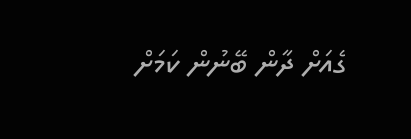ގެއަށް ދާން ބޭނުން ކަމަށް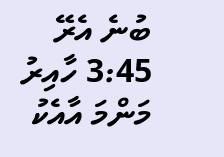ބުނެ އެރޭ 3:45 ހާއިރު މަންމަ އާއެކު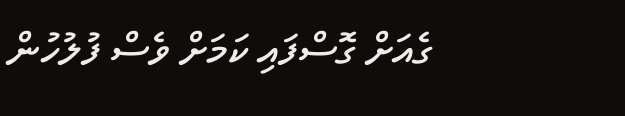ގެއަށް ގޮސްފައި ކަމަށް ވެސް ފުލުހުން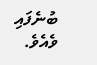ބުނެފައި ވެއެވެ.